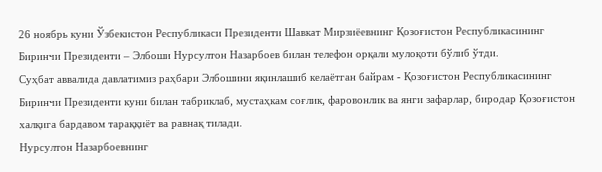26 ноябрь куни Ўзбекистон Республикаси Президенти Шавкат Мирзиёевнинг Қозоғистон Республикасининг Биринчи Президенти – Элбоши Нурсултон Назарбоев билан телефон орқали мулоқоти бўлиб ўтди.
Суҳбат аввалида давлатимиз раҳбари Элбошини яқинлашиб келаётган байрам - Қозоғистон Республикасининг Биринчи Президенти куни билан табриклаб, мустаҳкам соғлик, фаровонлик ва янги зафарлар, биродар Қозоғистон халқига бардавом тараққиёт ва равнақ тилади.
Нурсултон Назарбоевнинг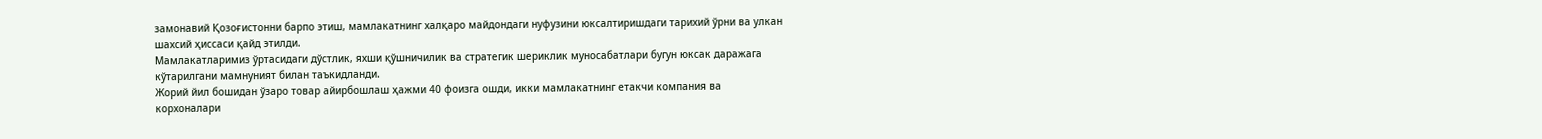замонавий Қозоғистонни барпо этиш, мамлакатнинг халқаро майдондаги нуфузини юксалтиришдаги тарихий ўрни ва улкан шахсий ҳиссаси қайд этилди.
Мамлакатларимиз ўртасидаги дўстлик, яхши қўшничилик ва стратегик шериклик муносабатлари бугун юксак даражага кўтарилгани мамнуният билан таъкидланди.
Жорий йил бошидан ўзаро товар айирбошлаш ҳажми 40 фоизга ошди, икки мамлакатнинг етакчи компания ва корхоналари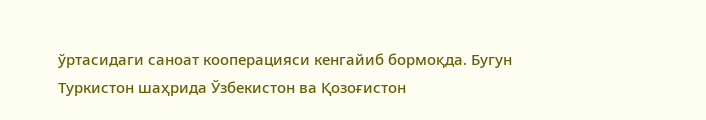ўртасидаги саноат кооперацияси кенгайиб бормоқда. Бугун Туркистон шаҳрида Ўзбекистон ва Қозоғистон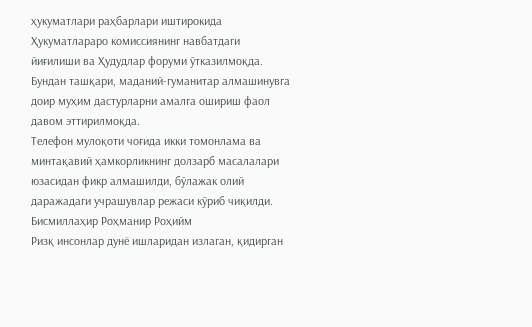ҳукуматлари раҳбарлари иштирокида Ҳукуматлараро комиссиянинг навбатдаги йиғилиши ва Ҳудудлар форуми ўтказилмоқда.
Бундан ташқари, маданий-гуманитар алмашинувга доир муҳим дастурларни амалга ошириш фаол давом эттирилмоқда.
Телефон мулоқоти чоғида икки томонлама ва минтақавий ҳамкорликнинг долзарб масалалари юзасидан фикр алмашилди, бўлажак олий даражадаги учрашувлар режаси кўриб чиқилди.
Бисмиллаҳир Роҳманир Роҳийм
Ризқ инсонлар дунё ишларидан излаган, қидирган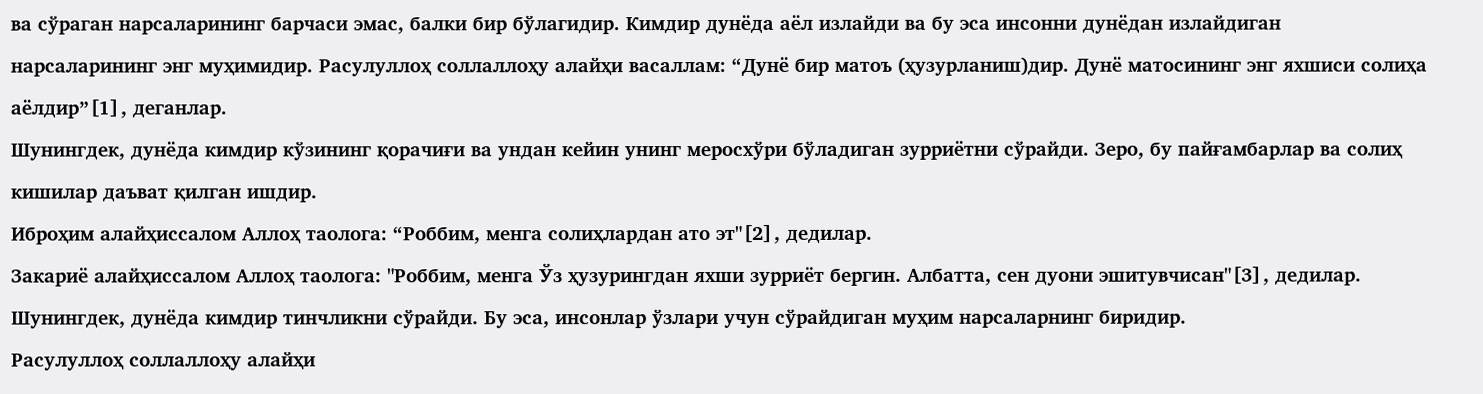ва сўраган нарсаларининг барчаси эмас, балки бир бўлагидир. Кимдир дунёда аёл излайди ва бу эса инсонни дунёдан излайдиган нарсаларининг энг муҳимидир. Расулуллоҳ соллаллоҳу алайҳи васаллам: “Дунё бир матоъ (ҳузурланиш)дир. Дунё матосининг энг яхшиси солиҳа аёлдир”[1], деганлар.
Шунингдек, дунёда кимдир кўзининг қорачиғи ва ундан кейин унинг меросхўри бўладиган зурриётни сўрайди. Зеро, бу пайғамбарлар ва солиҳ кишилар даъват қилган ишдир.
Иброҳим алайҳиссалом Аллоҳ таолога: “Роббим, менга солиҳлардан ато эт"[2], дедилар.
Закариё алайҳиссалом Аллоҳ таолога: "Роббим, менга Ўз ҳузурингдан яхши зурриёт бергин. Албатта, сен дуони эшитувчисан"[3], дедилар.
Шунингдек, дунёда кимдир тинчликни сўрайди. Бу эса, инсонлар ўзлари учун сўрайдиган муҳим нарсаларнинг биридир.
Расулуллоҳ соллаллоҳу алайҳи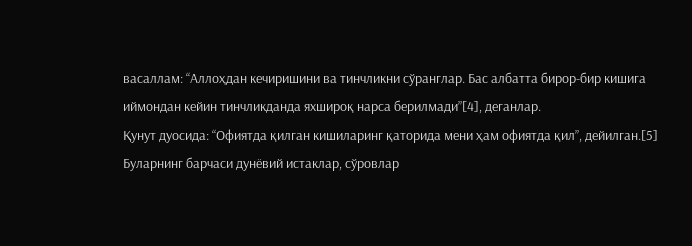васаллам: “Аллоҳдан кечиришини ва тинчликни сўранглар. Бас албатта бирор-бир кишига иймондан кейин тинчликданда яхшироқ нарса берилмади”[4], деганлар.
Қунут дуосида: “Офиятда қилган кишиларинг қаторида мени ҳам офиятда қил”, дейилган.[5]
Буларнинг барчаси дунёвий истаклар, сўровлар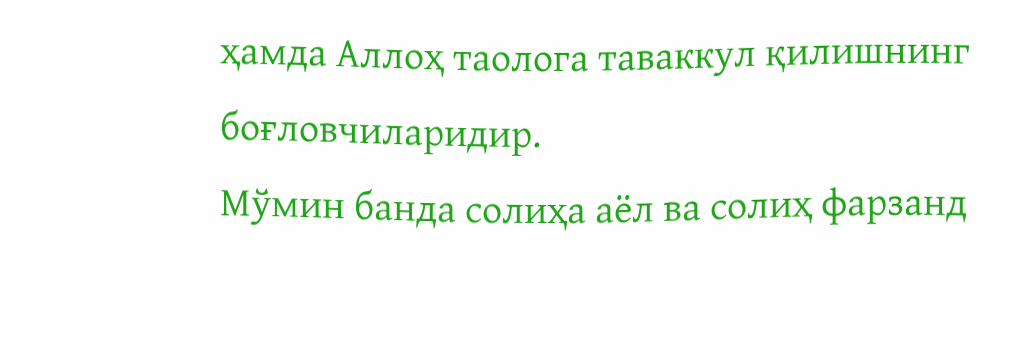ҳамда Аллоҳ таолога таваккул қилишнинг боғловчиларидир.
Мўмин банда солиҳа аёл ва солиҳ фарзанд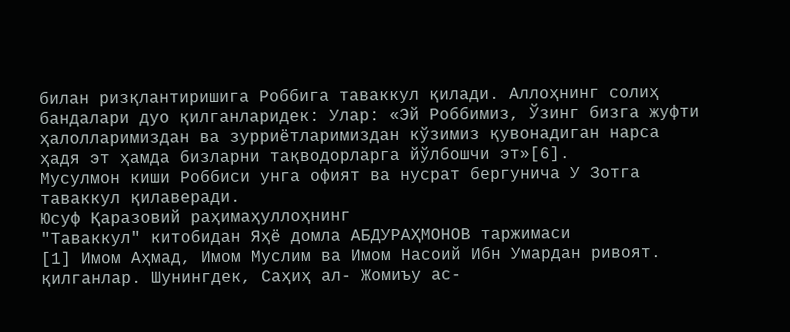билан ризқлантиришига Роббига таваккул қилади. Аллоҳнинг солиҳ бандалари дуо қилганларидек: Улар: «Эй Роббимиз, Ўзинг бизга жуфти ҳалолларимиздан ва зурриётларимиздан кўзимиз қувонадиган нарса ҳадя эт ҳамда бизларни тақводорларга йўлбошчи эт»[6].
Мусулмон киши Роббиси унга офият ва нусрат бергунича У Зотга таваккул қилаверади.
Юсуф Қаразовий раҳимаҳуллоҳнинг
"Таваккул" китобидан Яҳё домла АБДУРАҲМОНОВ таржимаси
[1] Имом Аҳмад, Имом Муслим ва Имом Насоий Ибн Умардан ривоят. қилганлар. Шунингдек, Саҳиҳ ал- Жомиъу ас-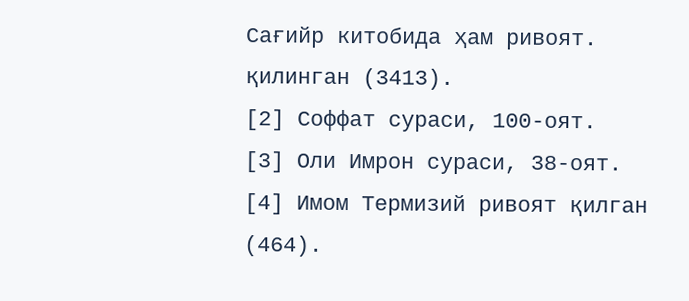Сағийр китобида ҳам ривоят. қилинган (3413).
[2] Соффат сураси, 100-оят.
[3] Оли Имрон сураси, 38-оят.
[4] Имом Термизий ривоят қилган (464).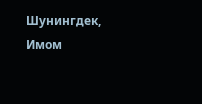Шунингдек, Имом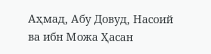Аҳмад, Абу Довуд, Насоий ва ибн Можа Ҳасан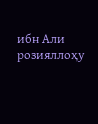ибн Али розияллоҳу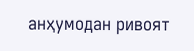анҳумодан ривоят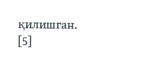қилишган.
[5]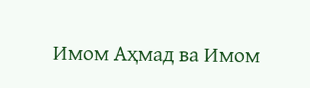Имом Аҳмад ва Имом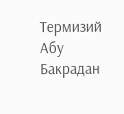Термизий Абу Бакрадан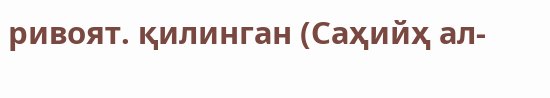ривоят. қилинган (Саҳийҳ ал-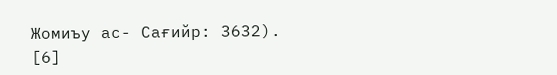Жомиъу ас- Сағийр: 3632).
[6]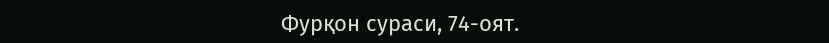Фурқон сураси, 74-оят.